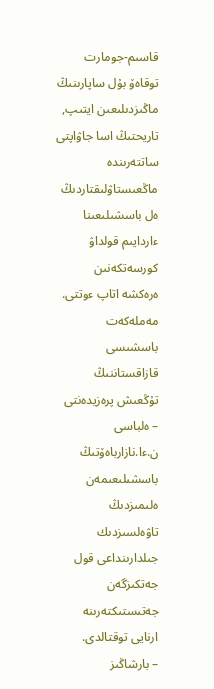قاسىم-جومارت توقاەۆ بۇل ساپارىنىڭ ماڭىزدىلىعىن ايتىپ, تاريحتىڭ اسا جاۋاپتى ساتتەرىندە ماڭعىستاۋلىقتاردىڭ ەل باسشىلىعىنا ءاردايىم قولداۋ كورسەتكەنىن ەرەكشە اتاپ ءوتتى.
مەملەكەت باسشىسى قازاقستاننىڭ تۇڭعىش پرەزيدەنتى – ەلباسى ن.ءا.نازارباەۆتىڭ باسشىلىعىمەن ەلىمىزدىڭ تاۋەلسىزدىك جىلدارىنداعى قول جەتكىزگەن جەتىستىكتەرىنە ارنايى توقتالدى.
– بارشاڭىز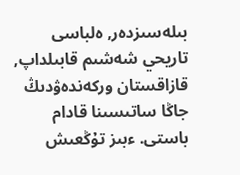بىلەسىزدەر, ەلباسى تاريحي شەشىم قابىلداپ, قازاقستان وركەندەۋدىڭ جاڭا ساتىسىنا قادام باستى. ءبىز تۇڭعىش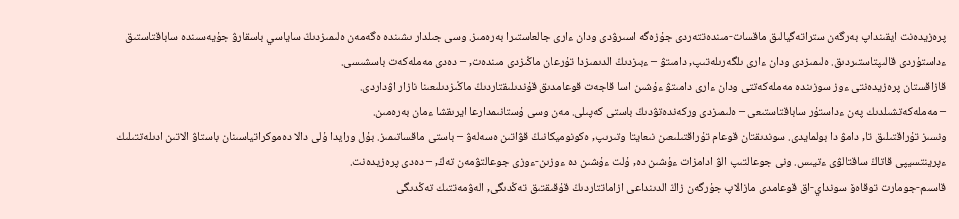پرەزيدەنت ايقىنداپ بەرگەن ستراتەگيالىق ماقسات-مىندەتتەردى جۇزەگە اسىرۋدى ودان ءارى جالعاستىرا بەرەمىز. وسى جىلدار ىشىندە ەگەمەن ەلىمىزدىڭ ساياسي باسقارۋ جۇيەسىندە ساباقتاستىق ءداستۇردى قالىپتاستىردىق. ەلىمىزدى ودان ءارى ىلگەرىلەتىپ, دامىتۋ – ءبىزدىڭ الدىمىزدا تۇرعان ماڭىزدى مىندەت, – دەدى مەملەكەت باسشىسى.
قازاقستان پرەزيدەنتى ءوز سوزىندە مەملەكەتتى ودان ءارى دامىتۋ ءۇشىن اسا قاجەت قوعامدىق قۇندىلىقتاردىڭ ماڭىزدىلىعىنا نازار اۋداردى.
– مەملەكەتشىلدىك پەن ءداستۇر ساباقتاستىعى – ەلىمىزدى وركەندەتۋدىڭ باستى كەپىلى. مەن وسى ۇستانىمدارعا ايرىقشا ءمان بەرەمىن.
ونسىز تۇراقتىلىق تا, دامۋ دا بولمايدى. سوندىقتان قوعام تۇراقتىلىعىن نىعايتا وتىرىپ, ەكونوميكانىڭ قۋاتىن ەسەلەۋ – باستى ماقساتىمىز. بۇل ورايدا ۇلى دالا دەموكراتياسىنان باستاۋ الاتىن ادىلەتتىلىك ءپرينتسيپى قاتاڭ ساقتالۋى ءتيىس. ونى جوعالتىپ الۋ ادامزات ءۇشىن دە, ۇلت ءۇشىن دە ءوزىن-ءوزى جوعالتۋمەن تەڭ, – دەدى پرەزيدەنت.
قاسىم-جومارت توقاەۆ سونداي-اق قوعامدى مازالاپ جۇرگەن زاڭ الدىنداعى ازاماتتاردىڭ قۇقىقتىق تەڭدىگى, الەۋمەتتىك تەڭدىگى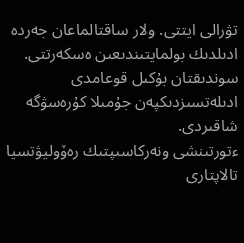تۋرالى ايتتى. ولار ساقتالماعان جەردە ادىلدىك بولمايتىندىعىن ەسكەرتتى. سوندىقتان بۇكىل قوعامدى ادىلەتسىزدىكپەن جۇمىلا كۇرەسۋگە شاقىردى.
ءتورتىنشى ونەركاسىپتىك رەۆوليۋتسيا تالاپتارى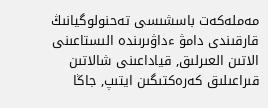مەملەكەت باسشىسى تەحنولوگيانىڭ قارقىندى دامۋ ءداۋىرىندە الىستاعىنى الاتىن العىرلىق, قياداعىنى شالاتىن قىراعىلىق كەرەكتىگىن ايتىپ, جاڭا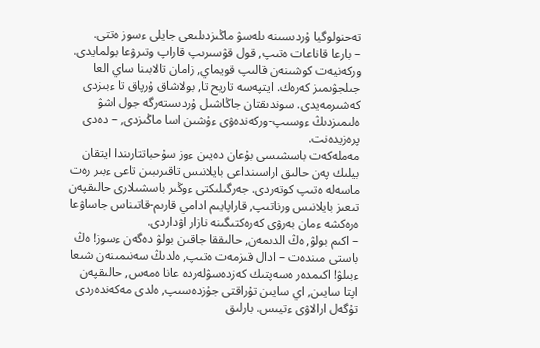تەحنولوگيا ۇردىسىنە ىلەسۋ ماڭىزدىلىعى جايلى ءسوز ەتتى.
– بارعا قاناعات ەتىپ, قول قۋسىرىپ قاراپ وتىرۋعا بولمايدى. وركەنيەت كوشىنەن قالىپ قويماي, زامان تالابىنا ساي العا جىلجۋىمىز كەرەك. ايتپەسە تاريح تا, بولاشاق ۇرپاق تا ءبىزدى كەشىرمەيدى. سوندىقتان جاڭاشىل ۇردىستەرگە جول اشۋ ەلىمىزدىڭ ءوسىپ-وركەندەۋى ءۇشىن اسا ماڭىزدى, – دەدى پرەزيدەنت.
مەملەكەت باسشىسى بۇعان دەيىن ءوز سۇحباتتارىندا ايتقان بيلىك پەن حالىق اراسىنداعى بايلانىس تاقىرىبىن تاعى ءبىر رەت ماسەلە ەتىپ كوتەردى. جەرگىلىكتى ءوڭىر باسشىلارى حالىقپەن تىعىز بايلانىس ورناتىپ, قاراپايىم ادامي قارىم-قاتىناس جاساۋعا ەرەكشە ءمان بەرۋى كەرەكتىگىنە نازار اۋداردى.
– اكىم بولۋ, ەڭ الدىمەن, حالىققا جاقىن بولۋ دەگەن ءسوز! ەڭ باستى مىندەت – ادال قىزمەت ەتىپ, ەلدىڭ سەنىمىنەن شىعا ءبىلۋ! اكىمدەر ەسەپتىك كەزدەسۋلەردە عانا ەمەس, حالىقپەن اپتا سايىن, اي سايىن تۇراقتى جۇزدەسىپ, ەلدى مەكەندەردى تۇگەل ارالاۋى ءتيىس. بارلىق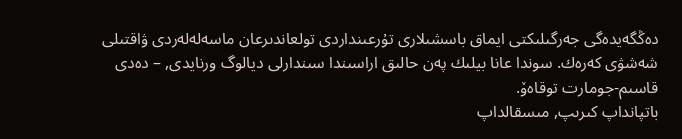دەڭگەيدەگى جەرگىلىكتى ايماق باسشىلارى تۇرعىنداردى تولعاندىرعان ماسەلەلەردى ۋاقتىلى شەشۋى كەرەك. سوندا عانا بيلىك پەن حالىق اراسىندا سىندارلى ديالوگ ورنايدى, – دەدى قاسىم-جومارت توقاەۆ.
باتپانداپ كىرىپ, مىسقالداپ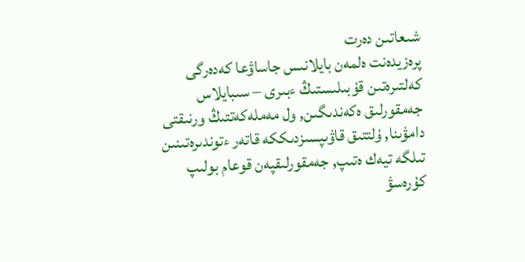شىعاتىن دەرت
پرەزيدەنت ەلمەن بايلانىس جاساۋعا كەدەرگى كەلتىرەتىن قۇبىلىستىڭ ءبىرى – سىبايلاس جەمقورلىق ەكەندىگىن, ول مەملەكەتتىڭ ورنىقتى دامۋىنا, ۇلتتىق قاۋىپسىزدىككە قاتەر ءتوندىرەتىنىن تىلگە تيەك ەتىپ, جەمقورلىقپەن قوعام بولىپ كۇرەسۋ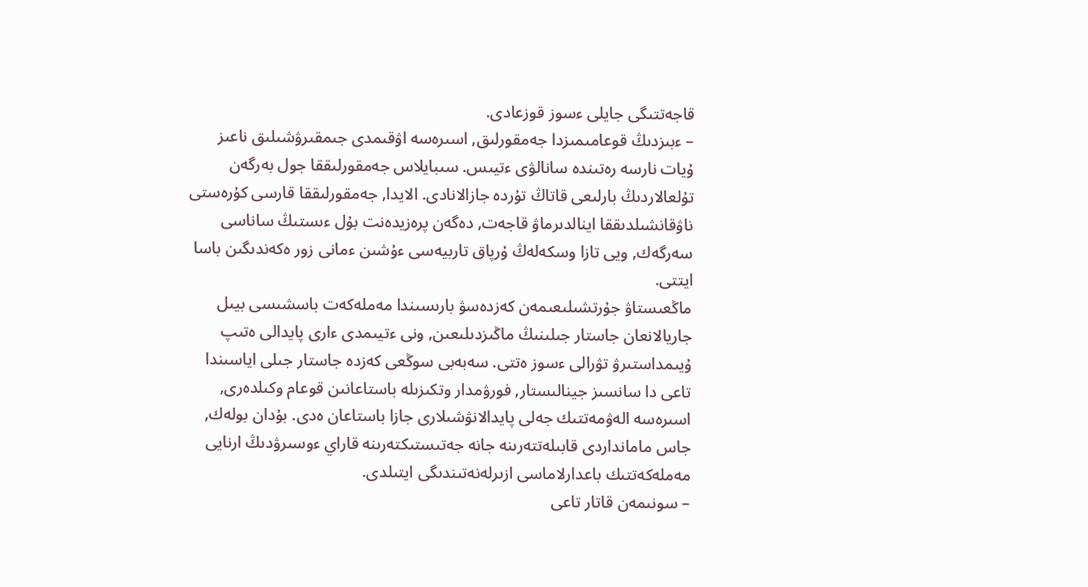قاجەتتىگى جايلى ءسوز قوزعادى.
– ءبىزدىڭ قوعامىمىزدا جەمقورلىق, اسىرەسە اۋقىمدى جىمقىرۋشىلىق ناعىز ۇيات نارسە رەتىندە سانالۋى ءتيىس. سىبايلاس جەمقورلىققا جول بەرگەن تۇلعالاردىڭ بارلىعى قاتاڭ تۇردە جازالانادى. الايدا, جەمقورلىققا قارسى كۇرەستى ناۋقانشىلدىققا اينالدىرماۋ قاجەت, دەگەن پرەزيدەنت بۇل ءىستىڭ ساناسى سەرگەك, ويى تازا وسكەلەڭ ۇرپاق تاربيەسى ءۇشىن ءمانى زور ەكەندىگىن باسا ايتتى.
ماڭعىستاۋ جۇرتشىلىعىمەن كەزدەسۋ بارىسىندا مەملەكەت باسشىسى بيىل جاريالانعان جاستار جىلىنىڭ ماڭىزدىلىعىن, ونى ءتيىمدى ءارى پايدالى ەتىپ ۇيىمداستىرۋ تۋرالى ءسوز ەتتى. سەبەبى سوڭعى كەزدە جاستار جىلى اياسىندا تاعى دا سانسىز جينالىستار, فورۋمدار وتكىزىلە باستاعانىن قوعام وكىلدەرى, اسىرەسە الەۋمەتتىك جەلى پايدالانۋشىلارى جازا باستاعان ەدى. بۇدان بولەك, جاس مامانداردى قابىلەتتەرىنە جانە جەتىستىكتەرىنە قاراي ءوسىرۋدىڭ ارنايى مەملەكەتتىك باعدارلاماسى ازىرلەنەتىندىگى ايتىلدى.
– سونىمەن قاتار تاعى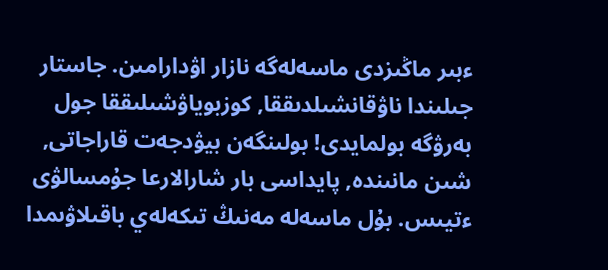ءبىر ماڭىزدى ماسەلەگە نازار اۋدارامىن. جاستار جىلىندا ناۋقانشىلدىققا, كوزبوياۋشىلىققا جول بەرۋگە بولمايدى! بولىنگەن بيۋدجەت قاراجاتى, شىن مانىندە, پايداسى بار شارالارعا جۇمسالۋى ءتيىس. بۇل ماسەلە مەنىڭ تىكەلەي باقىلاۋىمدا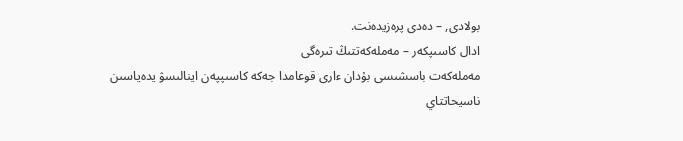بولادى, – دەدى پرەزيدەنت.
ادال كاسىپكەر – مەملەكەتتىڭ تىرەگى
مەملەكەت باسشىسى بۇدان ءارى قوعامدا جەكە كاسىپپەن اينالىسۋ يدەياسىن ناسيحاتتاي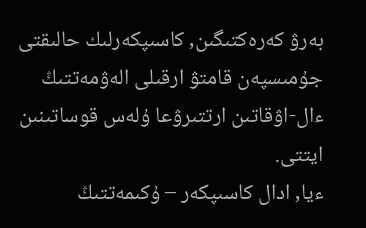بەرۋ كەرەكتىگىن, كاسىپكەرلىك حالىقتى جۇمىسپەن قامتۋ ارقىلى الەۋمەتتىڭ ءال-اۋقاتىن ارتتىرۋعا ۇلەس قوساتىنىن ايتتى.
ءيا, ادال كاسىپكەر – ۇكىمەتتىڭ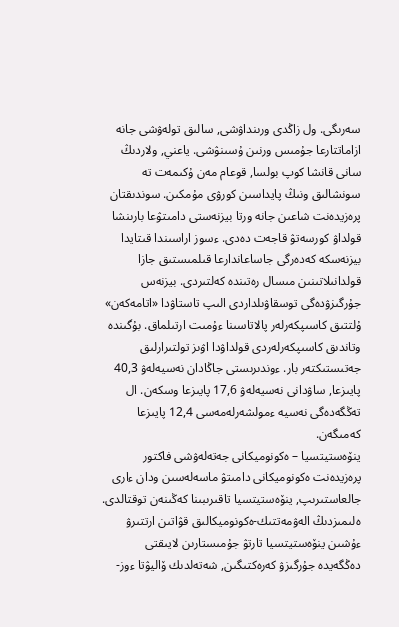سەرىگى. ول زاڭدى ورىنداۋشى, سالىق تولەۋشى جانە ازاماتتارعا جۇمىس ورنىن ۇسىنۋشى. ياعني, ولاردىڭ سانى قانشا كوپ بولسا, قوعام مەن ۇكىمەت تە سونشالىق ونىڭ پايداسىن كورۋى مۇمكىن. سوندىقتان پرەزيدەنت شاعىن جانە ورتا بيزنەستى دامىتۋعا بارىنشا قولداۋ كورسەتۋ قاجەت دەدى. ءسوز اراسىندا قىتايدا بيزنەسكە كەدەرگى جاساعاندارعا قىلمىستىق جازا قولدانىلاتىنىن مىسال رەتىندە كەلتىردى. بيزنەس جۇرگىزۋدەگى توسقاۋىلداردى الىپ تاستاۋدا «اتامەكەن» ۇلتتىق كاسىپكەرلەر پالاتاسىنا ءۇمىت ارتىلماق. بۇگىندە وتاندىق كاسىپكەرلەردى قولداۋدا اۋىز تولتىرارلىق جەتىستىكتەر بار. ءوندىرىستى جاڭادان نەسيەلەۋ 40,3 پايىزعا, ساۋدانى نەسيەلەۋ 17,6 پايىزعا وسكەن. ال تەڭگەدەگى نەسيە ءمولشەرلەمەسى 12,4 پايىزعا كەمىگەن.
ينۆەستيتسيا – ەكونوميكانى جەتەلەۋشى فاكتور
پرەزيدەنت ەكونوميكانى دامىتۋ ماسەلەسىن ودان ءارى جالعاستىرىپ, ينۆەستيتسيا تاقىرىبىنا كەڭىنەن توقتالدى. ەلىمىزدىڭ الەۋمەتتىك-ەكونوميكالىق قۋاتىن ارتتىرۋ ءۇشىن ينۆەستيتسيا تارتۋ جۇمىستارىن لايىقتى دەڭگەيدە جۇرگىزۋ كەرەكتىگىن, شەتەلدىك ۆاليۋتا ءوز-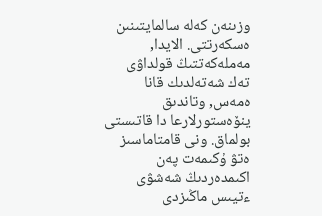وزىنەن كەلە سالمايتىنىن ەسكەرتتى. الايدا, مەملەكەتتىڭ قولداۋى تەك شەتەلدىك قانا ەمەس, وتاندىق ينۆەستورلارعا دا قاتىستى بولماق. ونى قامتاماسىز ەتۋ ۇكىمەت پەن اكىمدەردىڭ شەشۋى ءتيىس ماڭىزدى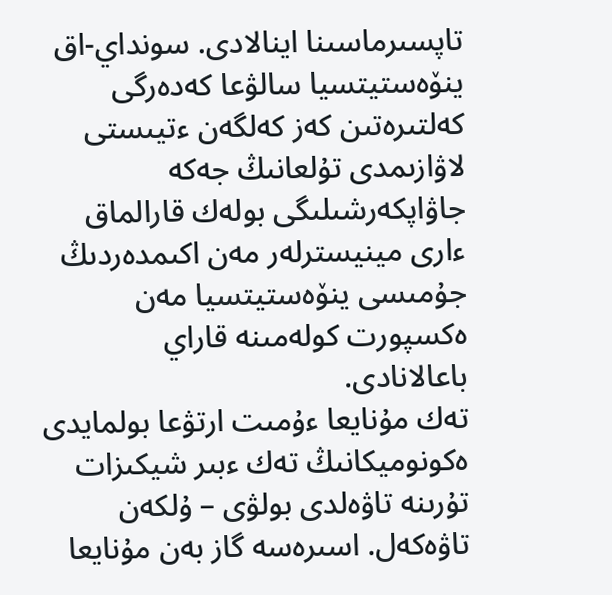تاپسىرماسىنا اينالادى. سونداي-اق ينۆەستيتسيا سالۋعا كەدەرگى كەلتىرەتىن كەز كەلگەن ءتيىستى لاۋازىمدى تۇلعانىڭ جەكە جاۋاپكەرشىلىگى بولەك قارالماق ءارى مينيسترلەر مەن اكىمدەردىڭ جۇمىسى ينۆەستيتسيا مەن ەكسپورت كولەمىنە قاراي باعالانادى.
تەك مۇنايعا ءۇمىت ارتۋعا بولمايدى
ەكونوميكانىڭ تەك ءبىر شيكىزات تۇرىنە تاۋەلدى بولۋى – ۇلكەن تاۋەكەل. اسىرەسە گاز بەن مۇنايعا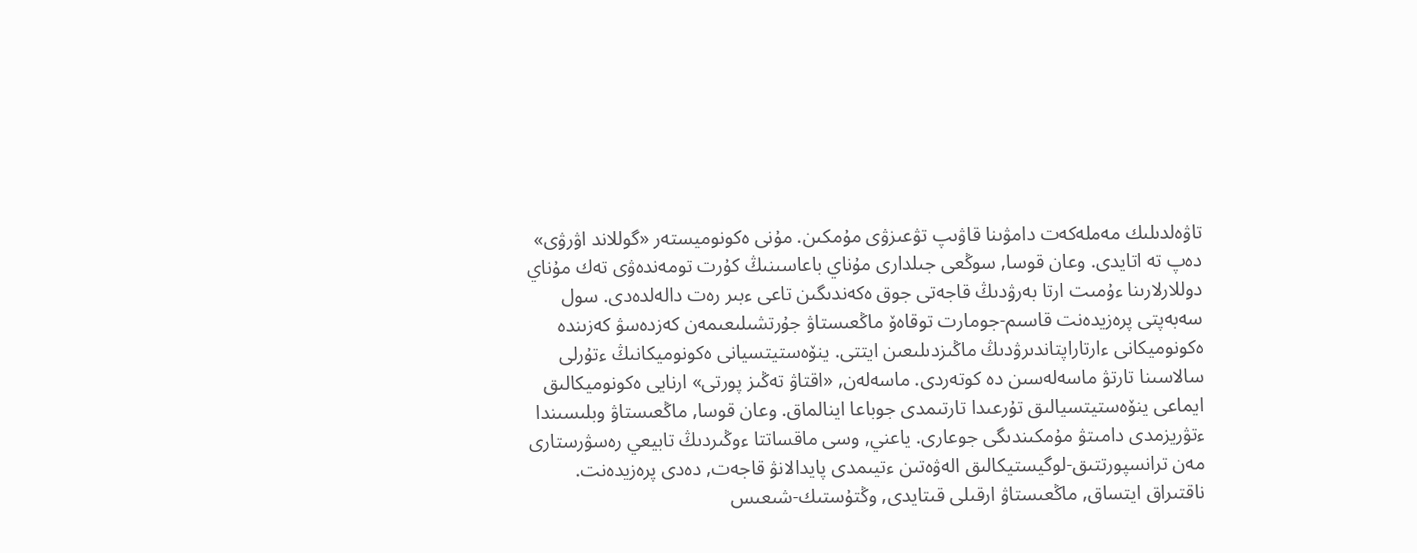تاۋەلدىلىك مەملەكەت دامۋىنا قاۋىپ تۋعىزۋى مۇمكىن. مۇنى ەكونوميستەر «گوللاند اۋرۋى» دەپ تە اتايدى. وعان قوسا, سوڭعى جىلدارى مۇناي باعاسىنىڭ كۇرت تومەندەۋى تەك مۇناي دوللارلارىنا ءۇمىت ارتا بەرۋدىڭ قاجەتى جوق ەكەندىگىن تاعى ءبىر رەت دالەلدەدى. سول سەبەپتى پرەزيدەنت قاسىم-جومارت توقاەۆ ماڭعىستاۋ جۇرتشىلىعىمەن كەزدەسۋ كەزىندە ەكونوميكانى ءارتاراپتاندىرۋدىڭ ماڭىزدىلىعىن ايتتى. ينۆەستيتسيانى ەكونوميكانىڭ ءتۇرلى سالاسىنا تارتۋ ماسەلەسىن دە كوتەردى. ماسەلەن, «اقتاۋ تەڭىز پورتى» ارنايى ەكونوميكالىق ايماعى ينۆەستيتسيالىق تۇرعىدا تارتىمدى جوباعا اينالماق. وعان قوسا, ماڭعىستاۋ وبلىسىندا ءتۋريزمدى دامىتۋ مۇمكىندىگى جوعارى. ياعني, وسى ماقساتتا ءوڭىردىڭ تابيعي رەسۋرستارى مەن ترانسپورتتىق-لوگيستيكالىق الەۋەتىن ءتيىمدى پايدالانۋ قاجەت, دەدى پرەزيدەنت.
ناقتىراق ايتساق, ماڭعىستاۋ ارقىلى قىتايدى, وڭتۇستىك-شىعىس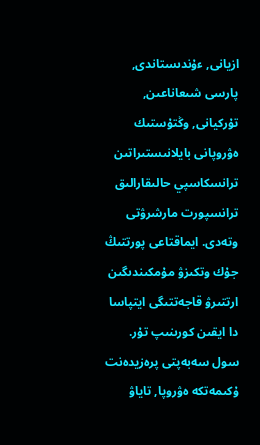ازيانى, ءۇندىستاندى, پارسى شىعاناعىن, تۇركيانى, وڭتۇستىك ەۋروپانى بايلانىستىراتىن ترانسكاسپي حالىقارالىق ترانسپورت مارشرۋتى وتەدى. ايماقتاعى پورتتىڭ جۇك وتكىزۋ مۇمكىندىگىن ارتتىرۋ قاجەتتىگى ايتپاسا دا ايقىن كورىنىپ تۇر. سول سەبەپتى پرەزيدەنت ۇكىمەتكە ەۋروپا, تاياۋ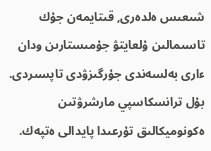شىعىس ەلدەرى, قىتايمەن جۇك تاسىمالىن ۇلعايتۋ جۇمىستارىن ودان ءارى بەلسەندى جۇرگىزۋدى تاپسىردى. بۇل ترانسكاسپي مارشرۋتىن ەكونوميكالىق تۇرعىدا پايدالى ەتپەك.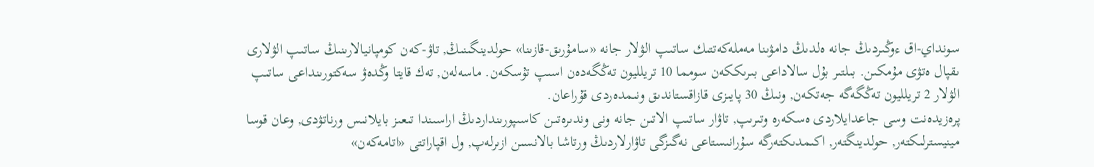سونداي-اق ءوڭىردىڭ جانە ەلدىڭ دامۋىنا مەملەكەتتىك ساتىپ الۋلار جانە «سامۇرىق-قازىنا» حولدينگىنىڭ, تاۋ-كەن كومپانيالارىنىڭ ساتىپ الۋلارى ىقپال ەتۋى مۇمكىن. بىلتىر بۇل سالاداعى بىرىككەن سومما 10 تريلليون تەڭگەدەن اسىپ تۇسكەن. ماسەلەن, تەك قايتا وڭدەۋ سەكتورىنداعى ساتىپ الۋلار 2 تريلليون تەڭگەگە جەتكەن, ونىڭ 30 پايىزى قازاقستاندىق ونىمدەردى قۇراعان.
پرەزيدەنت وسى جاعدايلاردى ەسكەرە وتىرىپ, تاۋار ساتىپ الاتىن جانە ونى وندىرەتىن كاسىپورىنداردىڭ اراسىندا تىعىز بايلانىس ورناتۋدى, وعان قوسا مينيسترلىكتەر, حولدينگتەر, اكىمدىكتەرگە سۇرانىستاعى نەگىزگى تاۋارلاردىڭ ورتاشا بالانسىن ازىرلەپ, ول اقپاراتتى «اتامەكەن»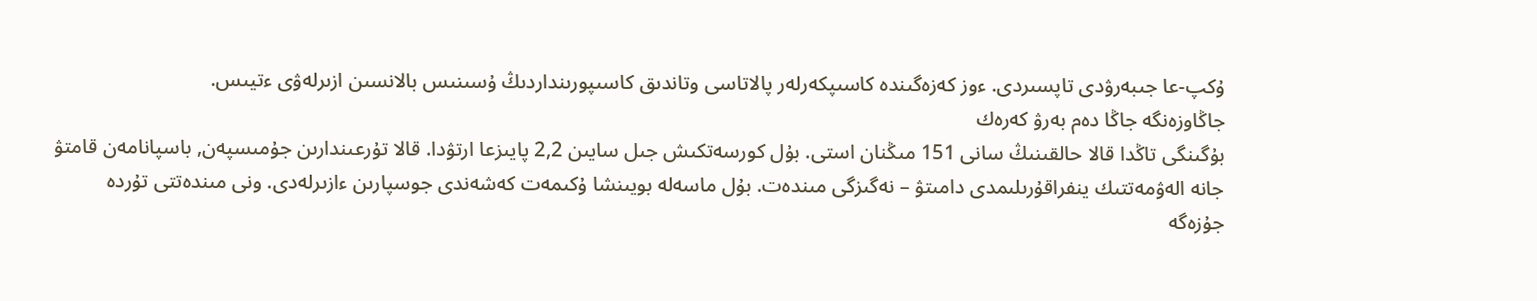ۇكپ-عا جىبەرۋدى تاپسىردى. ءوز كەزەگىندە كاسىپكەرلەر پالاتاسى وتاندىق كاسىپورىنداردىڭ ۇسىنىس بالانسىن ازىرلەۋى ءتيىس.
جاڭاوزەنگە جاڭا دەم بەرۋ كەرەك
بۇگىنگى تاڭدا قالا حالقىنىڭ سانى 151 مىڭنان استى. بۇل كورسەتكىش جىل سايىن 2,2 پايىزعا ارتۋدا. قالا تۇرعىندارىن جۇمىسپەن, باسپانامەن قامتۋ جانە الەۋمەتتىك ينفراقۇرىلىمدى دامىتۋ – نەگىزگى مىندەت. بۇل ماسەلە بويىنشا ۇكىمەت كەشەندى جوسپارىن ءازىرلەدى. ونى مىندەتتى تۇردە جۇزەگە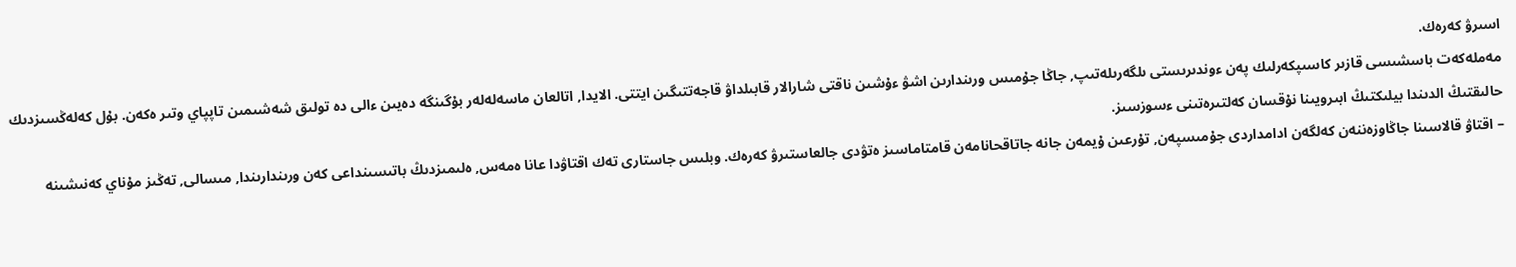اسىرۋ كەرەك.
مەملەكەت باسشىسى قازىر كاسىپكەرلىك پەن ءوندىرىستى ىلگەرىلەتىپ, جاڭا جۇمىس ورىندارىن اشۋ ءۇشىن ناقتى شارالار قابىلداۋ قاجەتتىگىن ايتتى. الايدا, اتالعان ماسەلەلەر بۇگىنگە دەيىن ءالى دە تولىق شەشىمىن تاپپاي وتىر ەكەن. بۇل كەلەڭسىزدىك حالىقتىڭ الدىندا بيلىكتىڭ ابىرويىنا نۇقسان كەلتىرەتىنى ءسوزسىز.
– اقتاۋ قالاسىنا جاڭاوزەننەن كەلگەن ادامداردى جۇمىسپەن, تۇرعىن ۇيمەن جانە جاتاقحانامەن قامتاماسىز ەتۋدى جالعاستىرۋ كەرەك. وبلىس جاستارى تەك اقتاۋدا عانا ەمەس, ەلىمىزدىڭ باتىسىنداعى كەن ورىندارىندا, مىسالى, تەڭىز مۇناي كەنىشىنە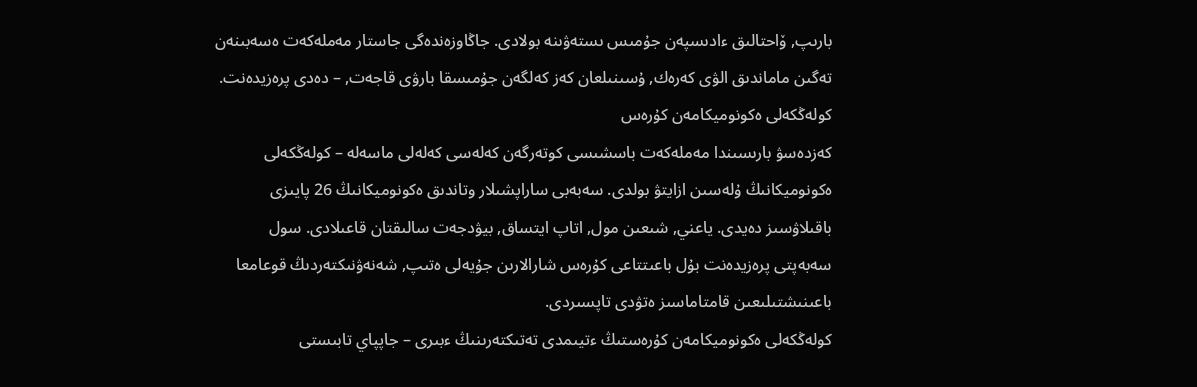بارىپ, ۆاحتالىق ءادىسپەن جۇمىس ىستەۋىنە بولادى. جاڭاوزەندەگى جاستار مەملەكەت ەسەبىنەن تەگىن ماماندىق الۋى كەرەك, ۇسىنىلعان كەز كەلگەن جۇمىسقا بارۋى قاجەت, – دەدى پرەزيدەنت.
كولەڭكەلى ەكونوميكامەن كۇرەس
كەزدەسۋ بارىسىندا مەملەكەت باسشىسى كوتەرگەن كەلەسى كەلەلى ماسەلە – كولەڭكەلى ەكونوميكانىڭ ۇلەسىن ازايتۋ بولدى. سەبەبى ساراپشىلار وتاندىق ەكونوميكانىڭ 26 پايىزى باقىلاۋسىز دەيدى. ياعني, شىعىن مول, اتاپ ايتساق, بيۋدجەت سالىقتان قاعىلادى. سول سەبەپتى پرەزيدەنت بۇل باعىتتاعى كۇرەس شارالارىن جۇيەلى ەتىپ, شەنەۋنىكتەردىڭ قوعامعا باعىنىشتىلىعىن قامتاماسىز ەتۋدى تاپسىردى.
كولەڭكەلى ەكونوميكامەن كۇرەستىڭ ءتيىمدى تەتىكتەرىنىڭ ءبىرى – جاپپاي تابىستى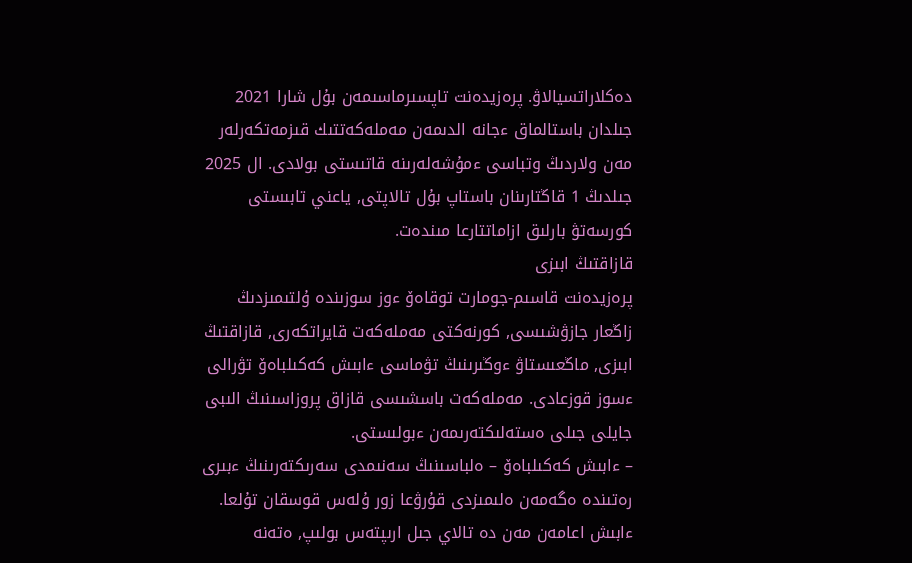دەكلاراتسيالاۋ. پرەزيدەنت تاپسىرماسىمەن بۇل شارا 2021 جىلدان باستالماق ءجانە الدىمەن مەملەكەتتىك قىزمەتكەرلەر مەن ولاردىڭ وتباسى ءمۇشەلەرىنە قاتىستى بولادى. ال 2025 جىلدىڭ 1 قاڭتارىنان باستاپ بۇل تالاپتى, ياعني تابىستى كورسەتۋ بارلىق ازاماتتارعا مىندەت.
قازاقتىڭ ابىزى
پرەزيدەنت قاسىم-جومارت توقاەۆ ءوز سوزىندە ۇلتىمىزدىڭ زاڭعار جازۋشىسى, كورنەكتى مەملەكەت قايراتكەرى, قازاقتىڭ ابىزى, ماڭعىستاۋ ءوڭىرىنىڭ تۋماسى ءابىش كەكىلباەۆ تۋرالى ءسوز قوزعادى. مەملەكەت باسشىسى قازاق پروزاسىنىڭ الىبى جايلى جىلى ەستەلىكتەرىمەن ءبولىستى.
– ءابىش كەكىلباەۆ – ەلباسىنىڭ سەنىمدى سەرىكتەرىنىڭ ءبىرى رەتىندە ەگەمەن ەلىمىزدى قۇرۋعا زور ۇلەس قوسقان تۇلعا. ءابىش اعامەن مەن دە تالاي جىل ارىپتەس بولىپ, ەتەنە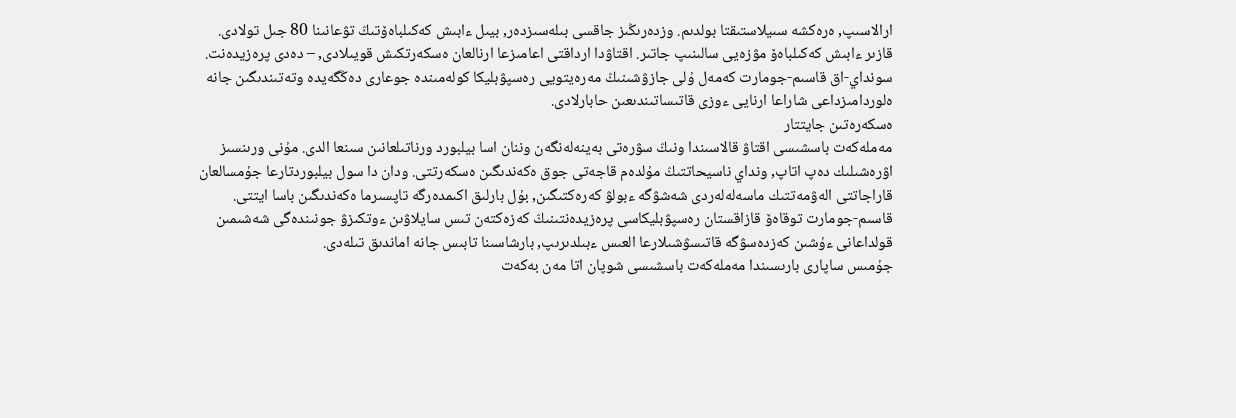ارالاسىپ, ەرەكشە سىيلاستىقتا بولدىم. وزدەرىڭىز جاقسى بىلەسىزدەر, بيىل ءابىش كەكىلباەۆتىڭ تۋعانىنا 80 جىل تولادى. قازىر ءابىش كەكىلباەۆ مۋزەيى سالىنىپ جاتىر. اقتاۋدا ارداقتى اعامىزعا ارنالعان ەسكەرتكىش قويىلادى, – دەدى پرەزيدەنت. سونداي-اق قاسىم-جومارت كەمەل ۇلى جازۋشىنىڭ مەرەيتويى رەسپۋبليكا كولەمىندە جوعارى دەڭگەيدە وتەتىندىگىن جانە ەلوردامىزداعى شاراعا ارنايى ءوزى قاتىساتىندىعىن حابارلادى.
ەسكەرەتىن جايتتار
مەملەكەت باسشىسى اقتاۋ قالاسىندا ونىڭ سۋرەتى بەينەلەنگەن وننان اسا بيلبورد ورناتىلعانىن سىنعا الدى. مۇنى ورىنسىز اۋرەشىلىك دەپ اتاپ, ونداي ناسيحاتتىڭ مۇلدەم قاجەتى جوق ەكەندىگىن ەسكەرتتى. ودان دا سول بيلبوردتارعا جۇمسالعان قاراجاتتى الەۋمەتتىك ماسەلەلەردى شەشۋگە ءبولۋ كەرەكتىگىن, بۇل بارلىق اكىمدەرگە تاپسىرما ەكەندىگىن باسا ايتتى.
قاسىم-جومارت توقاەۆ قازاقستان رەسپۋبليكاسى پرەزيدەنتىنىڭ كەزەكتەن تىس سايلاۋىن ءوتكىزۋ جونىندەگى شەشىمىن قولداعانى ءۇشىن كەزدەسۋگە قاتىسۋشىلارعا العىس ءبىلدىرىپ, بارشاسىنا تابىس جانە اماندىق تىلەدى.
جۇمىس ساپارى بارىسىندا مەملەكەت باسشىسى شوپان اتا مەن بەكەت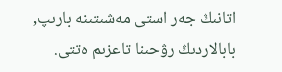اتانىڭ جەر استى مەشىتىنە بارىپ, بابالاردىڭ رۋحىنا تاعزىم ەتتى.